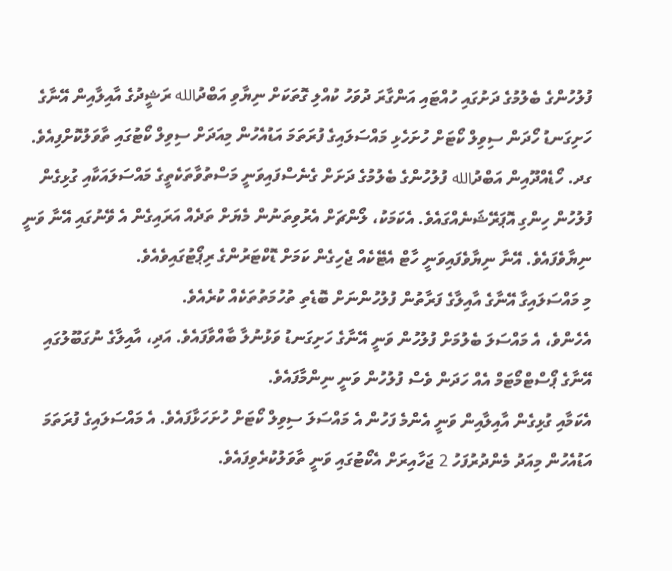ފުލުހުންގެ ބެލުމުގެ ދަށުގައި ހުއްޓައި އަންގާރަ ދުވަހު ކުއްލި ގޮތަކަށް ނިޔާވި އަބްދުالله ރަޝީދުގެ އާއިލާއިން އޭނާގެ ހަށިގަނޑު ހޯދަން ސިވިލް ކޯޓަށް ހުށަހެޅި މައްސަލައިގެ ފުރަތަމަ އަޑުއެހުން މިއަދަށް ސިވިލް ކޯޓުގައި ތާވަލުކޮށްފިއެވެ.
ގދ. ހޯޑެއްދޫއިން އަބްދުالله ފުލުހުންގެ ބެލުމުގެ ދަށަށް ގެނެސްފައިވަނީ މަސްތުވާތަކެތީގެ މައްސަލައަކާއި ގުޅިގެން ފުލުހުން ހިންގި އޮޕަރޭޝަނެއްގައެވެ. އެކަމަކު، ލޯންޗަށް އެރުވިތަނުން މެޔަށް ތަދެއް އަރައިގެން އެ ވޭނުގައި އޭނާ ވަނީ ނިޔާވެފައެވެ. އޭނާ ނިޔާވެފައިވަނީ ހާޓް އެޓޭކެއް ޖެހިގެން ކަމަށް ޑޮކްޓަރުންގެ ރިޕޯޓުގައިވެއެވެ.
މި މައްސަލައިގާ އޭނާގެ އާއިލާގެ ފަރާތުން ފުލުހުންނަށް ބޮޑެތި ތުހުމަތުތަކެއް ކުރެއެވެ.
އެހެންވެ، އެ މައްސަލަ ބެލުމަށް ފުލުހުން ވަނީ އޭނާގެ ހަށިގަނޑު ވަޅުނުލާ ބާއްވާފައެވެ. އަދި، އާއިލާގެ ނުގަބޫލުގައި އޭނާގެ ޕޯސްޓްމޯޓަމް އެއް ހަދަން ވެސް ފުލުހުން ވަނީ ނިންމާފައެވެ.
އެކަމާއި ގުޅިގެން އާއިލާއިން ވަނީ އެންމެ ފަހުން އެ މައްސަލަ ސިވިލް ކޯޓަށް ހުށަހަޅާފައެވެ. އެ މައްސަލައިގެ ފުރަތަމަ އަޑުއެހުން މިއަދު މެންދުރުފަހު 2 ޖަހާއިރަށް އެކޯޓުގައި ވަނީ ތާވަލުކުރެވިފައެވެ.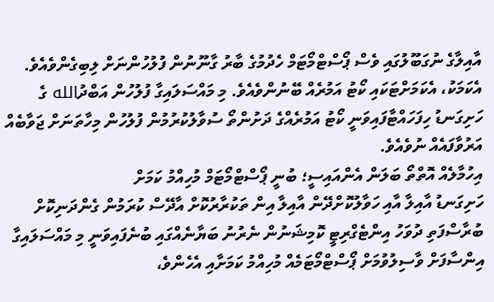އާއިލާގެ ނުގަބޫލުގައި ވެސް ޕޯސްޓްމޯޓަމް ހެދުމުގެ ބާރު ގާނޫނުން ފުލުހުންނަށް ލިބިގެންވެއެވެ. އެކަމަކު، އެކަމަށްޓަކައި ކޯޓު އަމުރެއް ބޭނުންވެއެވެ. މި މައްސަލައިގާ ފުލުހުން އަބްދުالله ގެ ހަށިގަނޑު ހިފަހައްޓާފައިވަނީ ކޯޓު އަމުރެއްގެ ދަށުންތޯ ސުވާލުކުރުމުން ފުލުހުން މިހާތަނަށް ޖަވާބެއް އަރުވާފައެއް ނުވެއެވެ.
އިހުމާލެއް އޮތްތޯ ބަލަން އެންއައިސީ؛ ބުނީ ޕޯސްޓްމޯޓަމް މުހިއްމު ކަމަށް
ހަށިގަނޑު އާއިލާ އާއި ހަވާލުކޮށްދޭން އާއިލާ އިން ތަކުރާރުކޮށް އާދޭސް ކުރަމުން ގެންދަނިކޮށް ބުރާސްފަތި ދުވަހު އިންޓެގްރިޓީ ކޮމިޝަނުން ނެރުނު ބަޔާނެއްގައި ބުނެފައިވަނީ މި މައްސަލައިގާ އިންސާފަށް ވާސިލުވުމަށް ޕޯސްޓްމޯޓަމެއް މުހިއްމު ކަމަށާއި އެހެންވެ،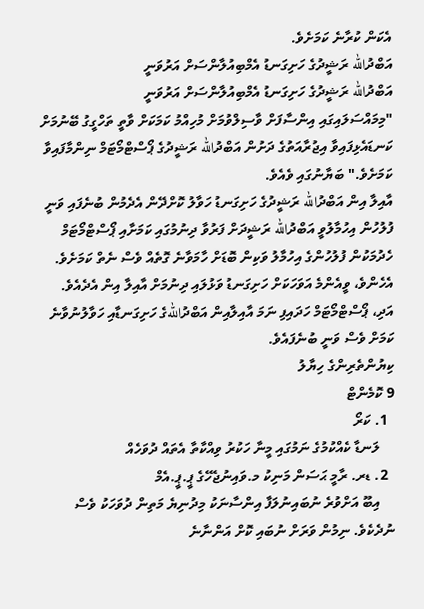އެކަން ކުރާނެ ކަމަށެވެ.
އަބްދުالله ރަޝީދުގެ ހަށިގަނޑު އެމްބިއުލާންސަށް އަރުވަނީ
އަބްދުالله ރަޝީދުގެ ހަށިގަނޑު އެމްބިއުލާންސަށް އަރުވަނީ
"މިމައްސަލައިގައި އިންސާފަށް ވާސިލްވުމަށް މުހިއްމު ކަމަކަށް ވާތީ ތަހްގީގު ބޭނުމަށް ކަނޑައެޅިފައިވާ އިޖުރާއަތުގެ ދަށުން އަބްދުالله ރަޝީދުގެ ޕޯސްޓްމޯޓަމް ނިންމާފައިވާ ކަމަށެވެ." ބަޔާނުގައި ވެއެވެ.
އާއިލާ އިން އަބްދުالله ރަޝީދުގެ ހަށިގަނޑު ހަވާލު ކޮށްދޭން އެދެމުން ބުނެފައި ވަނީ ފުލުހުން އިހުމާލުވީ އަބްދުالله ރަޝީދަށް ފަރުވާ ދިނުމުގައި ކަމަށާއި ޕޯސްޓްމޯޓަމް ހެދުމަކުން ފުލުހުންގެ އިހުމާލު ވަކިން ބޮޑަށް ހާމަވާނެ ގޮތެއް ވެސް ނެތް ކަމަށެވެ.
އެހެންވެ، ވީއެންމެ އަވަހަކަށް ހަށިގަނޑު ވަޅުލައި ދިނުމަށް އާއިލާ އިން އެދެއެވެ. އަދި، ޕޯސްޓްމޯޓަމް ހަދައިފި ނަމަ އާއިލާއިން އަބްދުاللهގެ ހަށިގަނޑާއި ހަވާލުނުވާނެ ކަމަށް ވެސް ވަނީ ބުނެފައެވެ.
ކިޔުންތެރިންގެ ހިޔާލު
9 ކޮމެންޓް
  1. ކަރޯ
    ލަނޑާ ކެއްކުމުގެ ނަމުގައި މީނާ ހަކުރު ވިއްކާތާ އެތައް ދުވަހެއް
  2. ޑރ. ރާމީ ޙަސަން މަނިކު މ.ވައިނުޖެހޭގެ ޕީ.ޕީ.އެމް
    އިބޫ އަށްވުރެ ނުބައިނުލަފާ އިންސާނަކު މިދުނިޔެ މަތިން ދުވަހަކު ވެސް ނުދެކެވެ. ނިމުން ވަރަށް ނުބައި ކޮށް އަންނާނެ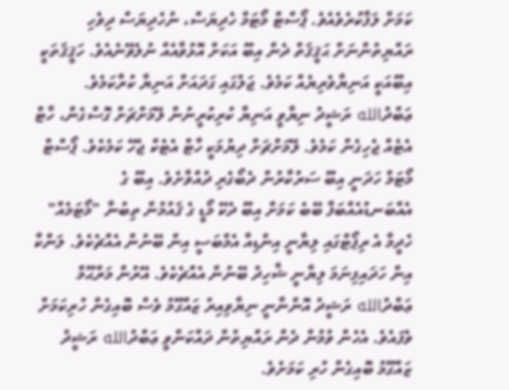ކަމަށް ލަފާކުރެވެއެވެ. ޕޯސްޓް މޯޓަމް ހެދިޔަސް، ނުހެދިޔަސް ދިވެހި ރައްޔިތުންނަށް ޙަޤީޤަތް ދެން އިބޫ އަކަށް އޮޅުވާއެއް ނުލެވޭނެއެވެ. ހަޤީޤަތަކީ އިބޫއަކީ އަނިޔާވެރިޔެއް ކަމެވެ. ޖަލުގައި ގަދައަށް އަނިޔާ ކުރާކަމެވެ. ޢަބްދުالله ރަޝީދު ނިޔާވީ އަނިޔާ ކުރިކުރީނުން ލޭމަށްޗަށް ގޮސްގެން، ހާޓް އެޓެއް ޖެހިގެން ކަމެވެ. ލޭމަށްޗަށް ދިޔުމަކީ ހާޓް އެޓެކް ޖެހޭ ކަމެކެވެ. ޕޯސްޓް މޯޓަމް ހަދަނީ އިބޫ ސަރުކާރުން ދެބޯގެރި ދުއްވާށެވެ. އިބޫ ގެ އެއްބަނޑުއެއްބަފާ ބޭބެ ކަމަށް އިބޫ ދެކޭ މޯޑީ ގެ ޤައުމުން ތިބުނާ "މޯޓަމެއް" ހެދީމާ އެ ރިޕޯޓްގައި ލިޔާނީ އިންޑިއާ އެމްބަސީ އިން ބޭނުން އެއްޗެކެވެ. ލަންކާ އިން ހަދައިފިނަމަ ލިޔާނީ ޝާހިދު ބޭނުން އެއްޗެކެވެ. އޭރުން މަރްޙޫމް ޢަބްދުالله ރަޝީދު އޮންނާނީ ނިޔާވިއިރު ޒައްގޫމު ވެސް ބޮއިގެން ހުރިކަމަށް ވެފައެވެ. އެހެން ވުމުން ދެން ރައްޔިތުން ދައްކަންވީ ޢަބްދުالله ރަޝީދު ޒައްގޫމު ބޮއިގެން ހުރި ކަމަށެވެ.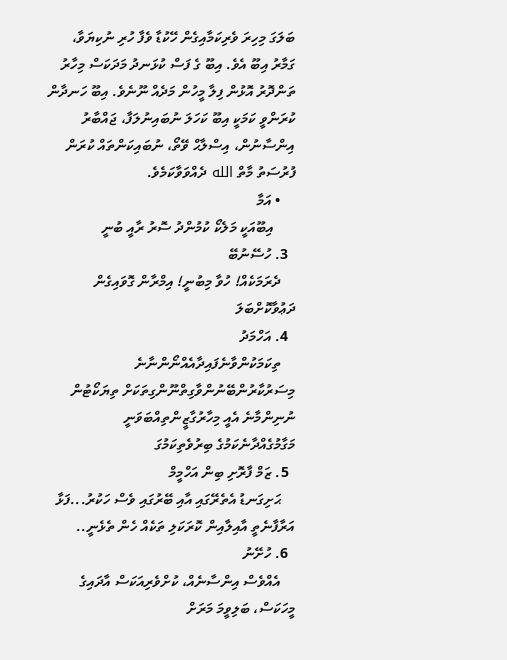ބަލަގަ މިހިރަ ވެރިކަމާއިގެން ހޭކުޑާ ވެފާ ހުރި ނުކިޔަވާ، ގަމާރު އިބޫ އެވެ. އިބޫ ގެ ފަސް ކުޅަނދު މަދަކަސް މިހާރު ތަންދޮރު އޮޅުން ފިލާ މީހުން މަދެއް ނޫނެވެ. އިބޫ ހަނދާން ކުރަންވީ ކަމަކީ އިބޫ ކަހަލަ ނުބައިނުލަފާ، ޖައްބާރު އިންސާނުން، އިސްލާޙް ވޭތޯ، ނުބައިކަންތައް ކުރަން ފުރުސަތު މާތް الله ދެއްވަވާކަމެވެ.
    • އަމާ
      އިބޫއަކީ މަލެކޯ ކުމުންދު ސޮރު ރާއީ ބުނީ
  3. ހުސޭނުބޭ
    ދެރަމަކެއް! ހުވާ މިބުނީ! އިމްރާން ގޮވައިގެން ދަޢުވާކޮށްބަލަ
  4. އަހްމަދު
    ތިކަމަކުންވާނެފައިދާއެއްނޯންނާނެ މިސަރުކާރުންބޭނުންވާގިތްނޫންގިތަކަށް ތިޔަކޯޓުން ނުނިންމާނެ އެއީ މިހާރުގާޒީންތިއްބަވަނީ މަގާމުގެއްދާނެކަމުގެ ބިރުވެތިކަމުގަ
  5. ޒަމް ފާރޮށި ބިން އަހްމީމް
    ޙަށިގަނޑު އެތެރޭގައި އާއި ބޭރުގައި ވެސް ހަކުރު...ފަޅާ އަރާފާނެތީ އާއިލާއިން ކޮރަކަލި ތަކެއް ހެން ތެޅެނީ..
  6. ހުށޭނު
    އެއްވެސް އިންސާނެއް، ކުށްވެރިއަކަސް އާދައިގެ މީހަކަސް، ބަލިވީމަ މަރަށް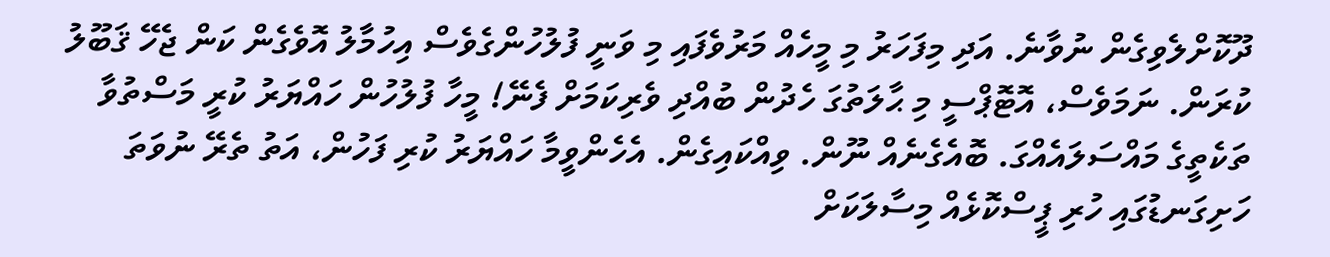ދޫކޮށްލެވިގެން ނުވާނެ. އަދި މިފަހަރު މި މީހެއް މަރުވެފައި މި ވަނީ ފުލުހުންގެވެސް އިހުމާލު އޮވެގެން ކަން ޖެހޭ ޤަބޫލު ކުރަން. ނަމަވެސް، އޮޓޮޕްސީ މި ޙާލަތުގަ ހެދުން ބުއްދި ވެރިކަމަށް ފެނޭ! މީހާ ފުލުހުން ހައްޔަރު ކުރީ މަސްތުވާ ތަކެތީގެ މައްސަލައެއްގަ. ބޮއެގެނެއް ނޫން. ވިއްކައިގެން. އެހެންވީމާ ހައްޔަރު ކުރި ފަހުން، އަތު ތެރޭ ނުވަތަ ހަށިގަނޑުގައި ހުރި ޕީސްކޮޅެއް މިސާލަކަށް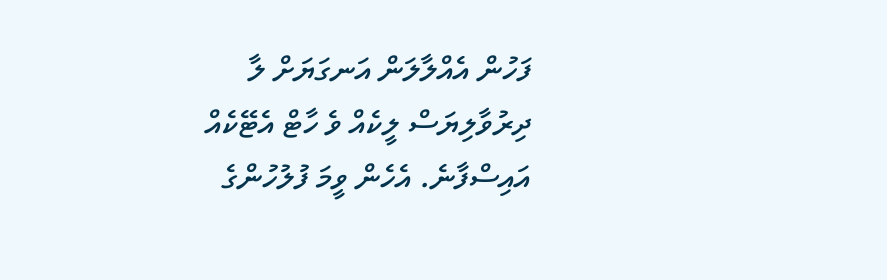ފަހުން އެއްލާލަން އަނގަޔަށް ލާ ދިރުވާލިޔަސް ލީކެއް ވެ ހާޓް އެޓޭކެއް އައިސްފާނެ. އެހެން ވީމަ ފުލުހުންގެ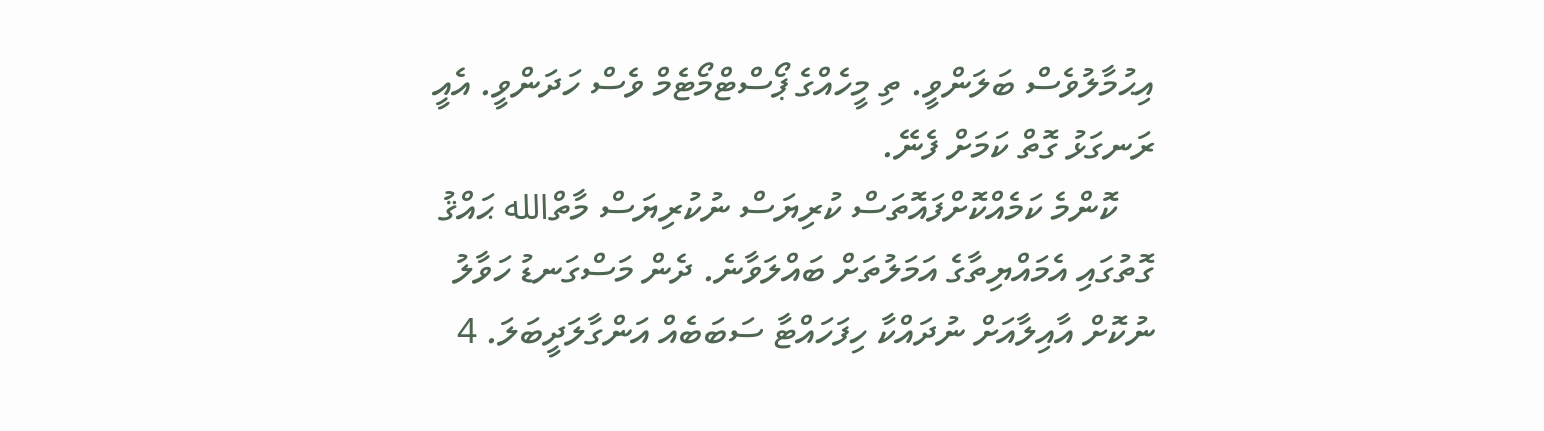އިޙުމާލުވެސް ބަލަންވީ. ތި މީހެއްގެ ޕޯސްޓްމޯޓެމް ވެސް ހަދަންވީ. އެއީ ރަނގަޅު ގޮތް ކަމަށް ފެނޭ.
    ކޮންމެ ކަމެއްކޮށްފައޮތަސް ކުރިޔަސް ނުކުރިޔަސް މާތްالله ޙައްޤު ގޮތުގައި އެމައްޔިތާގެ އަމަލުތަށް ބައްލަވާނެ. ދެން މަސްގަނޑު ހަވާލު ނުކޮށް އާއިލާއަށް ނުދައްކާ ހިފަހައްޓާ ސަބަބެއް އަންގާލަދީބަލަ. 4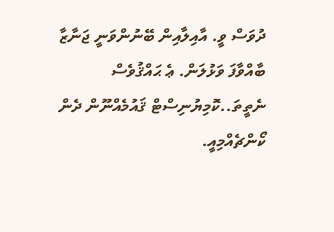ދުވަސް ވީ. އާއިލާއިން ބޭނުންވަނީ ޖަނާޒާ ބާއްވާފަ ވަޅުލަން. ޢެ ޙައްޤުވެސް ނެތީތަ..ކޮމިޔުނިސްޓް ޤައުމެއްނޫން ދެން ކޯންޗެއްމިއީ.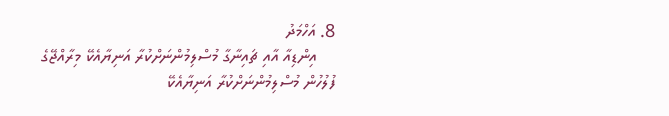8. އަހްމަދު
    އިންޑިއާ އާއި ޗައިނާގާ މުސްލިމުންނަށްކުރާ އަނިޔާއެކޭ މިރާއްޖޭގެ ފުލުހުން މުސްލިމުންނަށްކުރާ އަނިޔާއެކޭ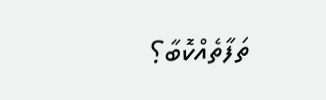ތަފާތެއްކޮބާ؟